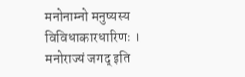मनोनाम्नो मनुष्यस्य विविधाकारधारिणः । मनोराज्यं जगद् इति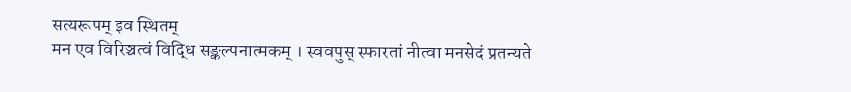सत्यरूपम् इव स्थितम्
मन एव विरिञ्चत्वं विद्धि सङ्कल्पनात्मकम् । स्ववपुस् स्फारतां नीत्वा मनसेदं प्रतन्यते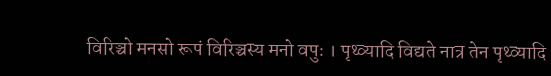विरिञ्चो मनसो रूपं विरिञ्चस्य मनो वपुः । पृथ्व्यादि विद्यते नात्र तेन पृथ्व्यादि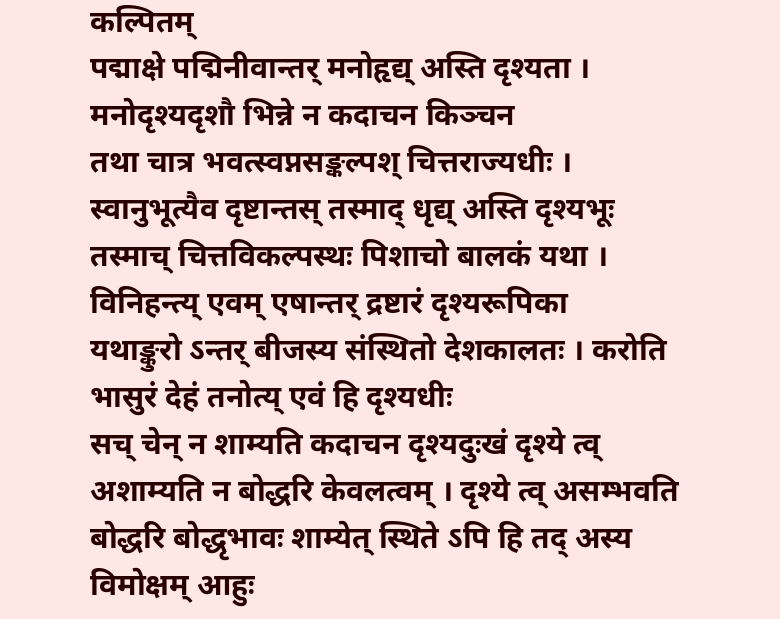कल्पितम्
पद्माक्षे पद्मिनीवान्तर् मनोहृद्य् अस्ति दृश्यता । मनोदृश्यदृशौ भिन्ने न कदाचन किञ्चन
तथा चात्र भवत्स्वप्नसङ्कल्पश् चित्तराज्यधीः । स्वानुभूत्यैव दृष्टान्तस् तस्माद् धृद्य् अस्ति दृश्यभूः
तस्माच् चित्तविकल्पस्थः पिशाचो बालकं यथा । विनिहन्त्य् एवम् एषान्तर् द्रष्टारं दृश्यरूपिका
यथाङ्कुरो ऽन्तर् बीजस्य संस्थितो देशकालतः । करोति भासुरं देहं तनोत्य् एवं हि दृश्यधीः
सच् चेन् न शाम्यति कदाचन दृश्यदुःखं दृश्ये त्व् अशाम्यति न बोद्धरि केवलत्वम् । दृश्ये त्व् असम्भवति बोद्धरि बोद्धृभावः शाम्येत् स्थिते ऽपि हि तद् अस्य विमोक्षम् आहुः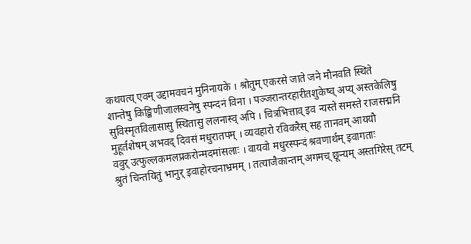कथयत्य् एवम् उद्दामवचनं मुनिनायके । श्रोतुम् एकरसे जाते जने मौनवति स्थिते
शान्तेषु किङ्किणीजालस्वनेषु स्पन्दनं विना । पञ्जरान्तरहारीतशुकेष्व् अप्य् अस्तकेलिषु
सुविस्मृतविलासासु स्थितासु ललनास्व् अपि । चित्रभित्ताव् इव न्यस्ते समस्ते राजसद्मनि
मुहूर्तशेषम् अभवद् दिवसं मधुरातपम् । व्यवहारो रविकरैस् सह तानवम् आययौ
ववुर् उत्फुल्लकमलप्रकरोन्मदमांसलाः । वायवो मधुरस्पन्दं श्रवणार्थम् इवागताः
श्रुतं चिन्तयितुं भानुर् इवाहोरचनाभ्रमम् । तत्याजैकान्तम् अगमच् छून्यम् अस्तगिरेस् तटम्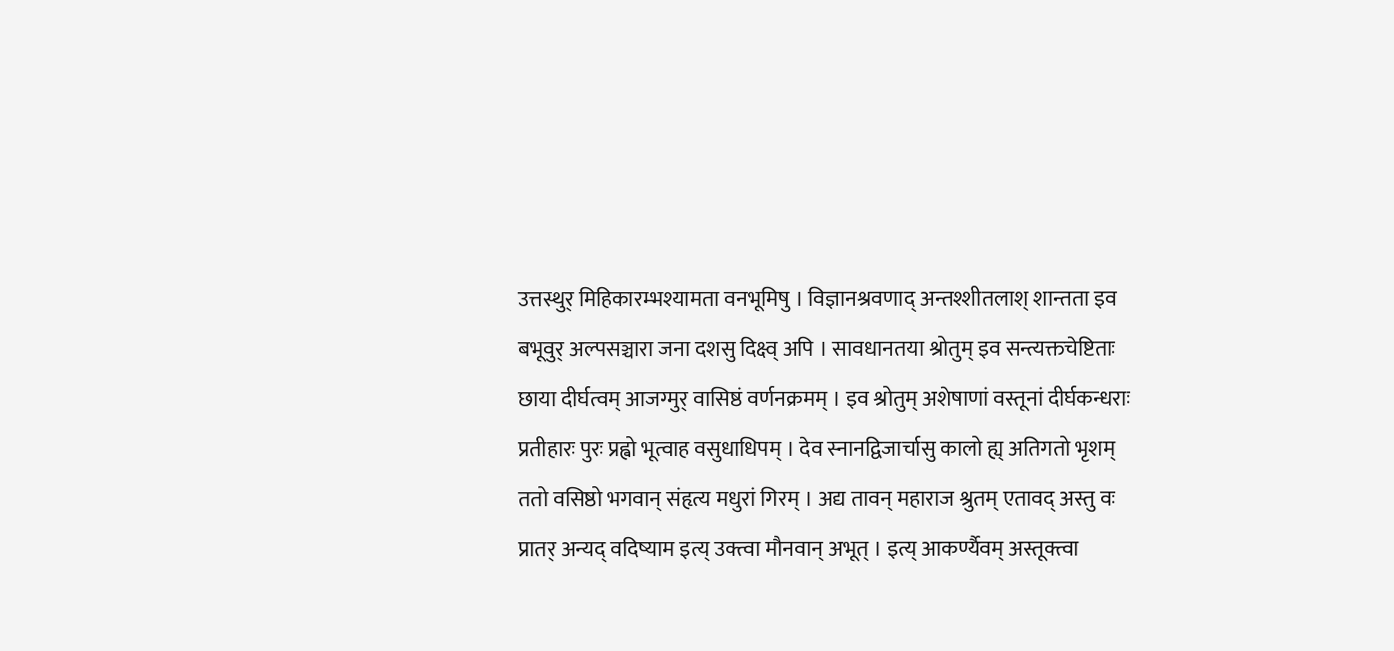उत्तस्थुर् मिहिकारम्भश्यामता वनभूमिषु । विज्ञानश्रवणाद् अन्तश्शीतलाश् शान्तता इव
बभूवुर् अल्पसञ्चारा जना दशसु दिक्ष्व् अपि । सावधानतया श्रोतुम् इव सन्त्यक्तचेष्टिताः
छाया दीर्घत्वम् आजग्मुर् वासिष्ठं वर्णनक्रमम् । इव श्रोतुम् अशेषाणां वस्तूनां दीर्घकन्धराः
प्रतीहारः पुरः प्रह्वो भूत्वाह वसुधाधिपम् । देव स्नानद्विजार्चासु कालो ह्य् अतिगतो भृशम्
ततो वसिष्ठो भगवान् संहृत्य मधुरां गिरम् । अद्य तावन् महाराज श्रुतम् एतावद् अस्तु वः
प्रातर् अन्यद् वदिष्याम इत्य् उक्त्वा मौनवान् अभूत् । इत्य् आकर्ण्यैवम् अस्तूक्त्वा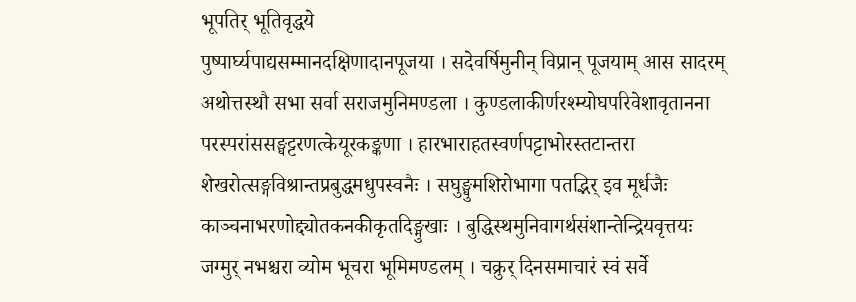भूपतिर् भूतिवृद्धये
पुष्पार्घ्यपाद्यसम्मानदक्षिणादानपूजया । सदेवर्षिमुनीन् विप्रान् पूजयाम् आस सादरम्
अथोत्तस्थौ सभा सर्वा सराजमुनिमण्डला । कुण्डलाकीर्णरश्म्योघपरिवेशावृतानना
परस्परांससङ्घट्टरणत्केयूरकङ्कणा । हारभाराहतस्वर्णपट्टाभोरस्तटान्तरा
शेखरोत्सङ्गविश्रान्तप्रबुद्धमधुपस्वनैः । सघुङ्घुमशिरोभागा पतद्भिर् इव मूर्धजैः
काञ्चनाभरणोद्द्योतकनकीकृतदिङ्मुखाः । बुद्धिस्थमुनिवागर्थसंशान्तेन्द्रियवृत्तयः
जग्मुर् नभश्चरा व्योम भूचरा भूमिमण्डलम् । चक्रुर् दिनसमाचारं स्वं सर्वे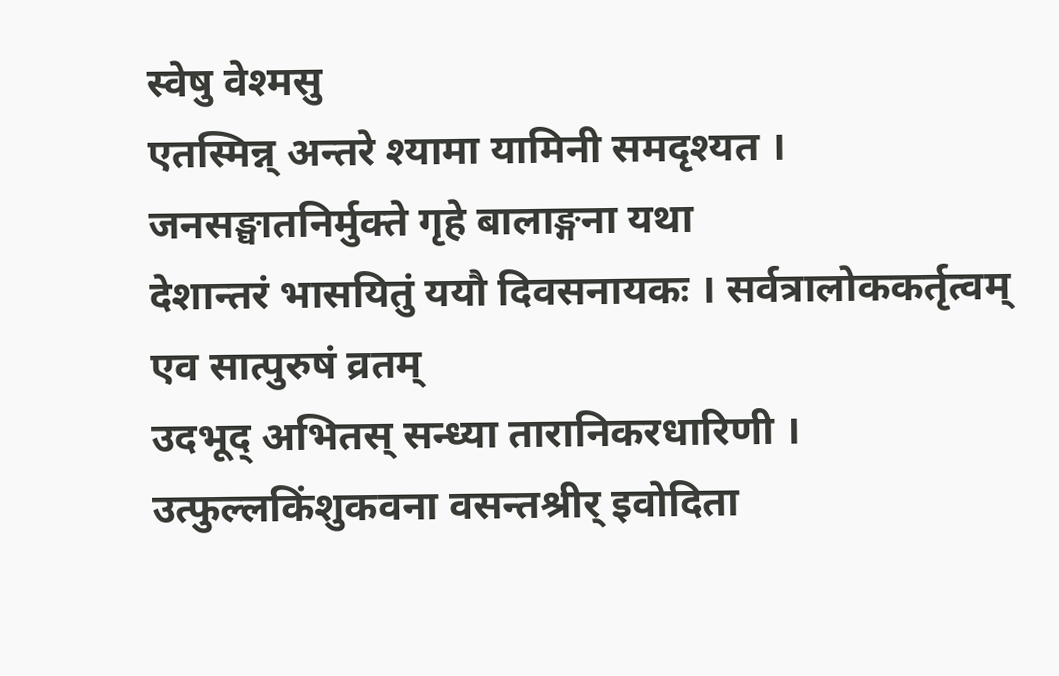स्वेषु वेश्मसु
एतस्मिन्न् अन्तरे श्यामा यामिनी समदृश्यत । जनसङ्घातनिर्मुक्ते गृहे बालाङ्गना यथा
देशान्तरं भासयितुं ययौ दिवसनायकः । सर्वत्रालोककर्तृत्वम् एव सात्पुरुषं व्रतम्
उदभूद् अभितस् सन्ध्या तारानिकरधारिणी । उत्फुल्लकिंशुकवना वसन्तश्रीर् इवोदिता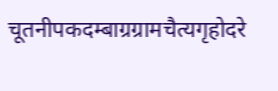चूतनीपकदम्बाग्रग्रामचैत्यगृहोदरे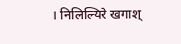। निलिल्यिरे खगाश्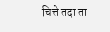चित्ते तदा ता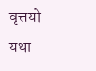वृत्तयो यथा